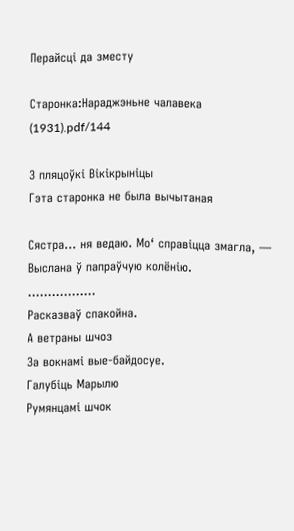Перайсці да зместу

Старонка:Нараджэньне чалавека (1931).pdf/144

З пляцоўкі Вікікрыніцы
Гэта старонка не была вычытаная

Сястра… ня ведаю. Мо‘ справіцца змагла, —
Выслана ў папраўчую колёнію.
.................
Расказваў спакойна.
А ветраны шчоз
За вокнамі вые-байдосуе.
Галубіць Марылю
Румянцамі шчок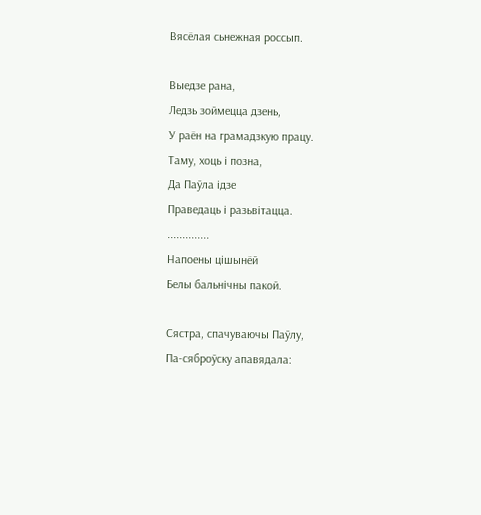Вясёлая сьнежная россып.

Выедзе рана,
Ледзь зоймецца дзень,
У раён на грамадзкую працу.
Таму, хоць і позна,
Да Паўла ідзе
Праведаць і разьвітацца.
..............
Напоены цішынёй
Белы бальнічны пакой.

Сястра, спачуваючы Паўлу,
Па-сяброўску апавядала: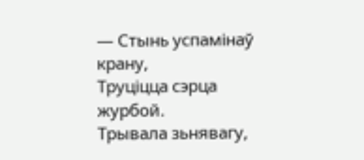— Стынь успамінаў крану,
Труціцца сэрца журбой.
Трывала зьнявагу,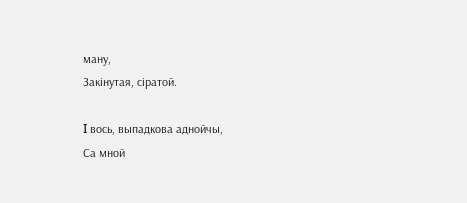ману,
Закінутая, сіратой.

I вось, выпадкова аднойчы,
Са мной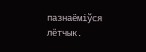пазнаёміўся лётчык.